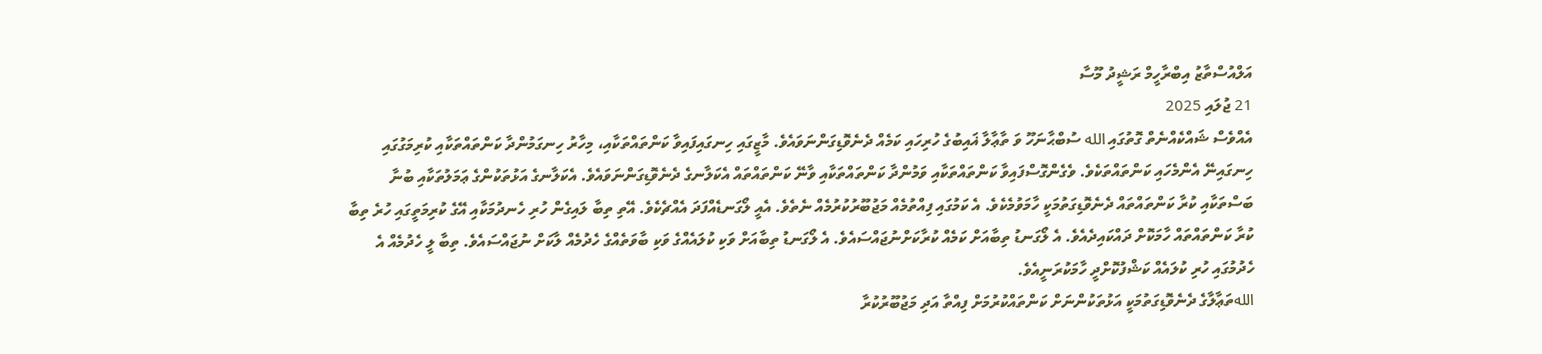އަލްއުސްތާޒު އިބްރާހީމް ރަޝީދު މޫސާ
21 ޖުލައި 2025
އެއްވެސް ޝައްކެއްނެތް ގޮތުގައި الله ސުބްޙާނަހޫ ވަ ތާޢާލާ ޣައިބުގެ ހުރިހައި ކަމެއް ދެނެވޮޑިގަންނަވައެވެ. މާޒީގައި ހިނގައިފައިވާ ކަންތައްތަކާއި، މިހާރު ހިނގަމުންދާ ކަންތައްތަކާއި ކުރިމަގުގައި ހިނގައިނޭ އެންމެހައި ކަންތައްތަކެވެ. ވެގެންގޮސްފައިވާ ކަންތައްތަކާއި ވަމުންދާ ކަންތައްތަކާއި ވާނޭ ކަންތައްތައް އެކަލާނގެ ދެނެވޮޑިގަންނަވައެވެ. އެކަލާނގެ އަޅުތަކުންގެ ޢަމަލުތަކާއި ބުނާ ބަސްތަކާއި ކުރާ ކަންތައްތައް ދެނެވޮޑިގަތުމަކީ ހާމަވުމެކެވެ. އެ ކަމުގައި ފިއްތުމެއް މަޖުބޫރުކުރުމެއް ނެތެވެ. އެއީ ލޯގަނޑެއްފަދަ އެއްޗެކެވެ. އޭތި ތިބާ ލައިގެން ހުރި ހެނދުމަކާއި އޭގެ ކުރިމަތީގައި ހުރެ ތިބާ ކުރާ ކަންތައްތައް ހާމަކޮށް ދައްކައިދެއެވެ. އެ ލޯގަނޑު ތިބާއަށް ކަމެއް ކުރާކަށްނުޖައްސައެވެ. އެ ލޯގަނޑު ތިބާއަށް ވަކި ކުލައެއްގެ ވަކި ބާވަތެއްގެ ހެދުމެއް ލާކަށް ނުޖައްސައެވެ. ތިބާ ލީ ހެދުމެއް އެ ހެދުމުގައި ހުރި ކުލައެއް ކަޝްފުކޮށްދީ ހާމަކުރަނީއެވެ.
اللهތަޢާލާގެ ދެނެވޮޑިގަތުމަކީ އަޅުތަކުންނަށް ކަންތައްކުރުމަށް ފިއްތާ އަދި މަޖުބޫރުކުރާ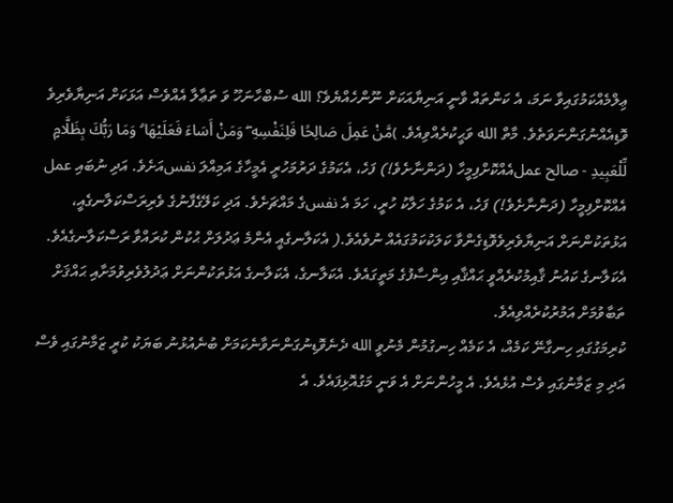ޢިލްމެއްކަމުގައިވާ ނަމަ، އެ ކަންތައް ވާނީ އަނިޔާއަކަށް ނޫންހެއްޔެވެ؟ الله ސުބްހާނަހޫ ވަ ތަޢާލާ އެއްވެސް އަޅަކަށް އަނިޔާވެރިވެ ވޮޑިއެއްނުގަންނަވަތެވެ. މާތް الله ވަޙީކުރެއްވިއެވެ. )مَّنْ عَمِلَ صَالِحًا فَلِنَفْسِهِ ۖ وَمَنْ أَسَاءَ فَعَلَيْهَا ۗ وَمَا رَبُّكَ بِظَلَّامٍ لِّلْعَبِيدِ - صالح عملއެއްކޮށްފިމީހާ (ދަންނާށެވެ!) ފަހެ، އެކަމުގެ ދަރުމަހުރީ އެމީހާގެ އަމިއްލަ نفسއަށެވެ. އަދި ނުބައި عمل އެއްކޮށްފިމީހާ (ދަންނާށެވެ!) ފަހެ، އެ ކަމުގެ ހަލާކު ހުރީ، ހަމަ އެ نفسގެ މައްޗަށެވެ. އަދި ކަލޭގެފާނުގެ ވެރިރަސްކަލާނގެއީ، އަޅުތަކުންނަށް އަނިޔާވެރިވެވޮޑިގެންވާ ކަލަކުކަމުގައެއް ނުވެއެވެ.( އެކަލާނގެއީ އެންމެ ޢަދުލަށް ޙުކުން ކުރައްވާ ރަސްކަލާނގެއެވެ. އެކަލާނގެ ކައުނު ޤާއިމުކުރެއްވީ ޙައްޤާއި އިންސާފުގެ މަތީގައެވެ. އެކަލާނގެ، އެކަލާނގެ އަޅުތަކުންނަށް ޢަދުލުވެރިވުމަށާއި ޙައްޤަށް ތަބާވުމަށް އަމުރުކުރެއްވިއެވެ.
ކުރިމަގުގައި ހިނގާނޭ ކަމެއް، އެ ކަމެއް ހިނގުމުން މެނުވީ الله ދެނެވޮޑިނުގަންނަވާނެކަމަށް ބުނެއުޅުނު ބަޔަކު ކުރީ ޒަމާނުގައި ވެސް އަދި މި ޒަމާނުގައި ވެސް އުޅެއެވެ. އެ މީހުންނަށް އެ ވަނީ މަގުއޮޅިފައެވެ. އެ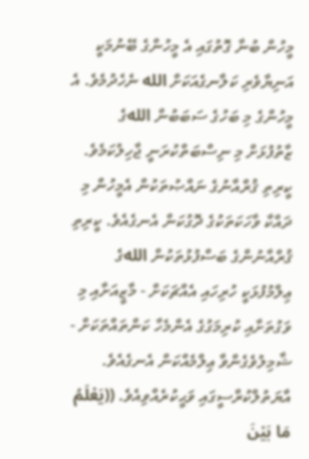މީހުން ބުނާ ގޮތުގައި އެ މީހުންގެ ބޭނުމަކީ އަނިޔާވެރި ކަލާނގެއަކަށް الله ނެހެދުމެވެ. އެ މީހުންގެ މި ބަހުގެ ސަބަބުން اللهގެ ޒާތުފުޅަށް މި ނިސްބަތްކުރަނީ ޖާހިލުކަމެވެ. ކީރިތި ޤުރްއާނުގެ ނައްޞުތަކުން އެމީހުން މި ދައްކާ ވާހަކަތަކުގެ ދޮގުކަން އެނގެއެވެ. ކީރިތި ޤުރްއާނުންގެ ބަސްފުޅުތަކުން اللهގެ ޢިލްމުފުޅަކީ ހުރިހައި އެއްޗަކަށް - މާޒީއަށާއި މި ވަގުތަށާއި ކުރިމަގުގެ އެންމެހާ ކަންތައްތަކަށް - ޝާމިލުވެގެންވާ ޢިލްމެއްކަން އެނގެއެވެ. އާޔަތުލްކުރްސީގައި ވަޙީކުރެއްވިއެވެ. ((يَعْلَمُ مَا بَيْنَ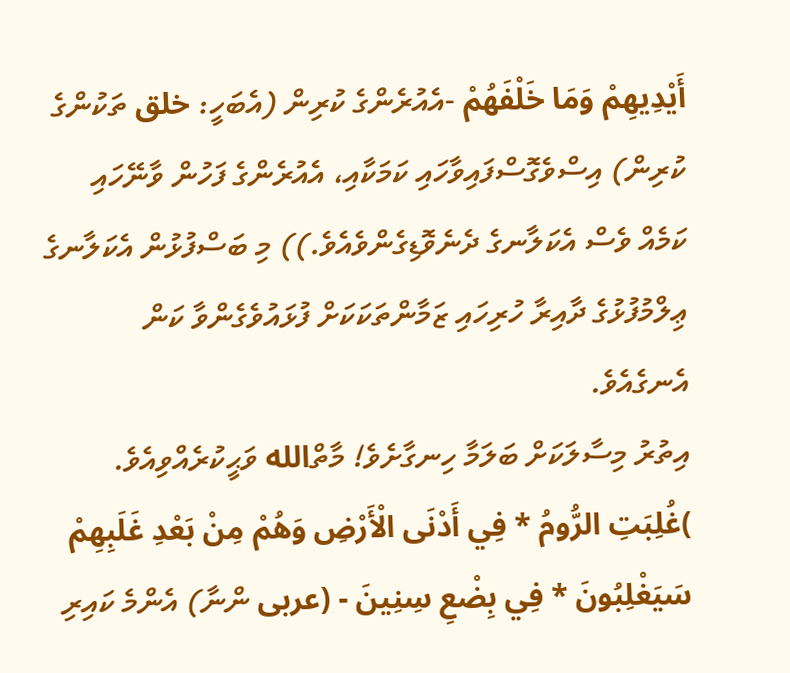أَيْدِيهِمْ وَمَا خَلْفَهُمْ -އެއުރެންގެ ކުރިން (އެބަހީ: خلق ތަކުންގެ ކުރިން) އިސްވެގޮސްފައިވާހައި ކަމަކާއި، އެއުރެންގެ ފަހުން ވާނޭހައި ކަމެއް ވެސް އެކަލާނގެ ދެނެވޮޑިގެންވެއެވެ.)) މި ބަސްފުޅުން އެކަލާނގެ ޢިލްމުފުޅުގެ ދާއިރާ ހުރިހައި ޒަމާންތަކަކަށް ފުޅައުވެގެންވާ ކަން އެނގެއެވެ.
އިތުރު މިސާލަކަށް ބަލަމާ ހިނގާށެވެ! މާތްالله ވަޙީކުރެއްވިއެވެ. )غُلِبَتِ الرُّومُ * فِي أَدْنَى الْأَرْضِ وَهُمْ مِنْ بَعْدِ غَلَبِهِمْ سَيَغْلِبُونَ * فِي بِضْعِ سِنِينَ - (عربى ންނާ) އެންމެ ކައިރި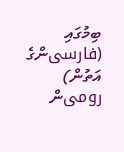ބިމުގައި (فارسىންގެ އަތުން) رومىން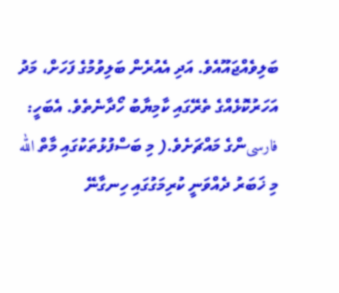ބަލިވެއްޖައޫއެވެ. އަދި އެއުރެން ބަލިވުމުގެ ފަހަށް، މަދު އަހަރުކޮޅެއްގެ ތެރޭގައި ކާމިޔާބު ހޯދާނެތެވެ. އެބަހީ: فارسىންގެ މައްޗަށެވެ.( މި ބަސްފުޅުތަކުގައި މާތް الله މި ޚަބަރު ދެއްވަނީ ކުރިމަގުގައި ހިނގާނޭ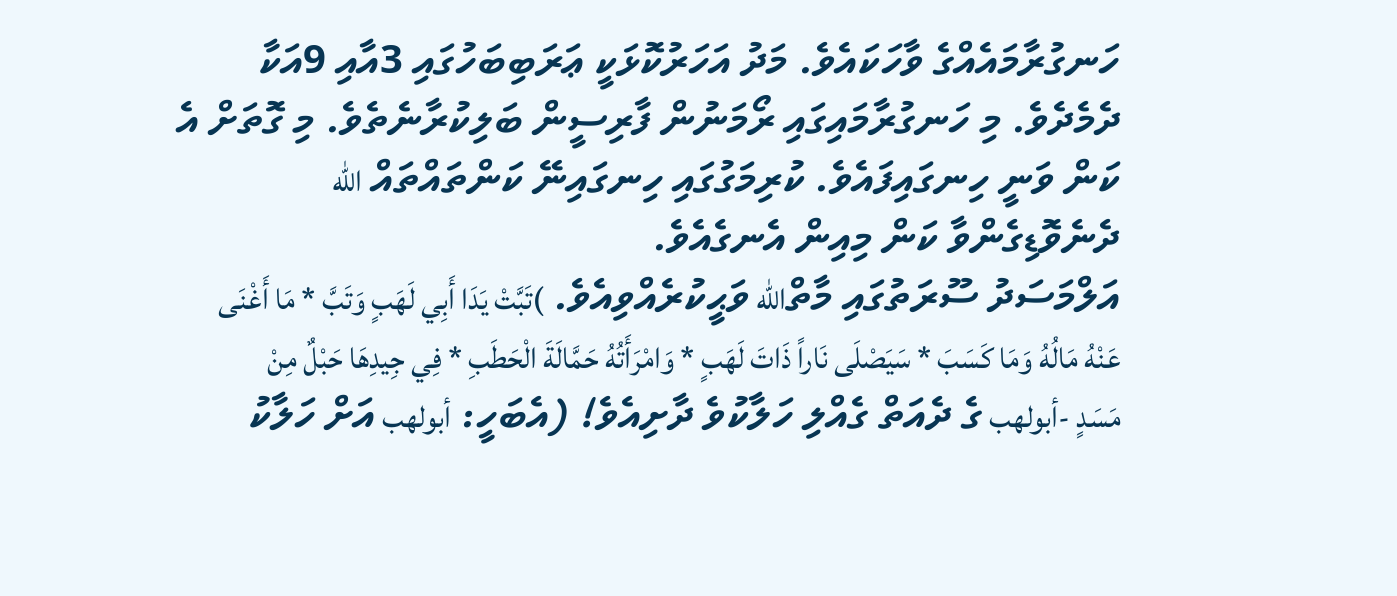ހަނގުރާމައެއްގެ ވާހަކައެވެ. މަދު އަހަރުކޮޅަކީ ޢަރަބިބަހުގައި 3އާއި 9އަކާ ދެމެދެވެ. މި ހަނގުރާމައިގައި ރޯމަނުން ފާރިސީން ބަލިކުރާނެތެވެ. މި ގޮތަށް އެ ކަން ވަނީ ހިނގައިފައެވެ. ކުރިމަގުގައި ހިނގައިނޭ ކަންތައްތައް الله ދެނެވޮޑިގެންވާ ކަން މިއިން އެނގެއެވެ.
އަލްމަސަދު ސޫރަތުގައި މާތްالله ވަޙީކުރެއްވިއެވެ. )تَبَّتْ يَدَا أَبِي لَهَبٍ وَتَبَّ * مَا أَغْنَى عَنْهُ مَالُهُ وَمَا كَسَبَ * سَيَصْلَى نَاراً ذَاتَ لَهَبٍ * وَامْرَأَتُهُ حَمَّالَةَ الْحَطَبِ * فِي جِيدِهَا حَبْلٌ مِنْ مَسَدٍ -أبولهب ގެ ދެއަތް ގެއްލި ހަލާކުވެ ދާށިއެވެ! (އެބަހީ: أبولهب އަށް ހަލާކު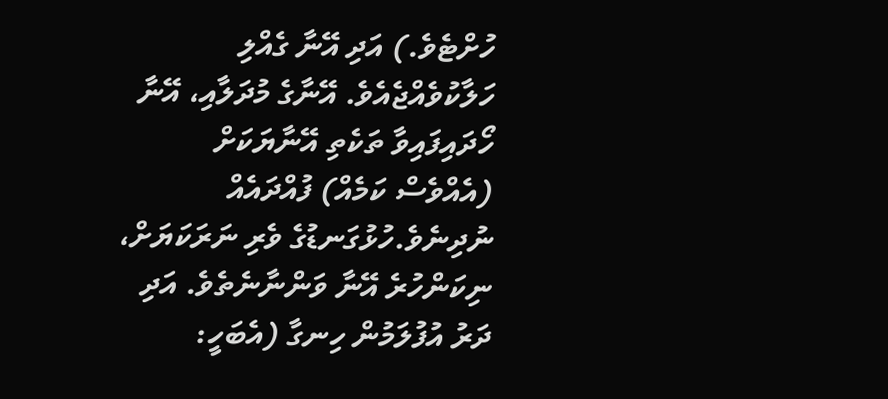ހުށްޓެވެ.) އަދި އޭނާ ގެއްލި ހަލާކުވެއްޖެއެވެ. އޭނާގެ މުދަލާއި، އޭނާ ހޯދައިފައިވާ ތަކެތި އޭނާޔަކަށް (އެއްވެސް ކަމެއް) ފުއްދައެއް ނުދިނެވެ.ހުޅުގަނޑުގެ ވެރި ނަރަކަޔަށް، ނިކަންހުރެ އޭނާ ވަންނާނެތެވެ. އަދި ދަރު އުފުލަމުން ހިނގާ (އެބަހީ: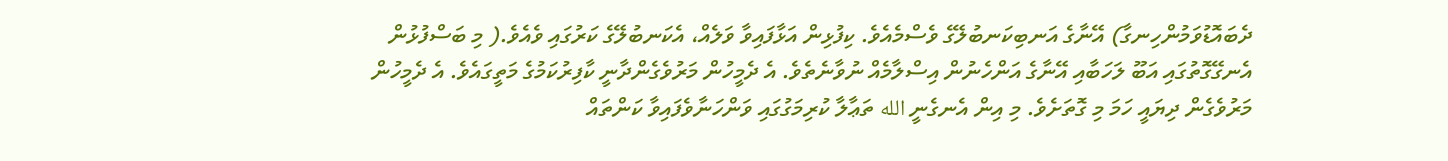ދެބައޮޑުވަމުންހިނގާ) އޭނާގެ އަނބިކަނބުލޭގެ ވެސްމެއެވެ. ކިފުޅިން އަޅާފައިވާ ވަލެއް، އެކަނބުލޭގެ ކަރުގައި ވެއެވެ.( މި ބަސްފުޅުން އެނގޭގޮތުގައި އަބޫ ލަހަބާއި އޭނާގެ އަންހެނުން އިސްލާމެއް ނުވާނެތެވެ. އެ ދެމީހުން މަރުވެގެންދާނީ ކާފިރުކަމުގެ މަތީގައެވެ. އެ ދެމީހުން މަރުވެގެން ދިޔައީ ހަމަ މި ގޮތަށެވެ. މި އިން އެނގެނީ الله ތަޢާލާ ކުރިމަގުގައި ވަންހަނާވެފައިވާ ކަންތައް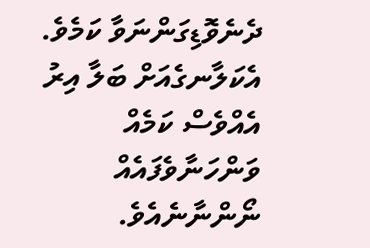ދެނެވޮޑިގަންނަވާ ކަމެވެ. އެކަލާނގެއަށް ބަލާ އިރު އެއްވެސް ކަމެއް ވަންހަނާވެފައެއް ނޯންނާނެއެވެ.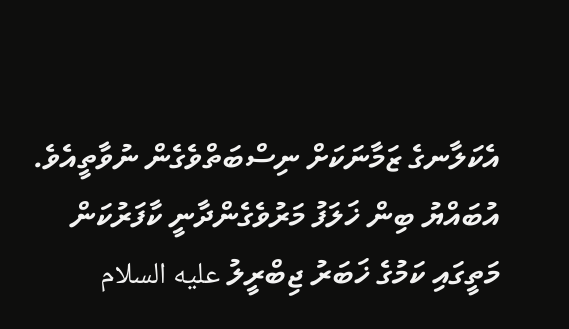އެކަލާނގެ ޒަމާނަކަށް ނިސްބަތްވެގެން ނުވާތީއެވެ.
އުބައްޔު ބިން ޚަލަފު މަރުވެގެންދާނީ ކާފަރުކަން މަތީގައި ކަމުގެ ޚަބަރު ޖިބްރީލު عليه السلام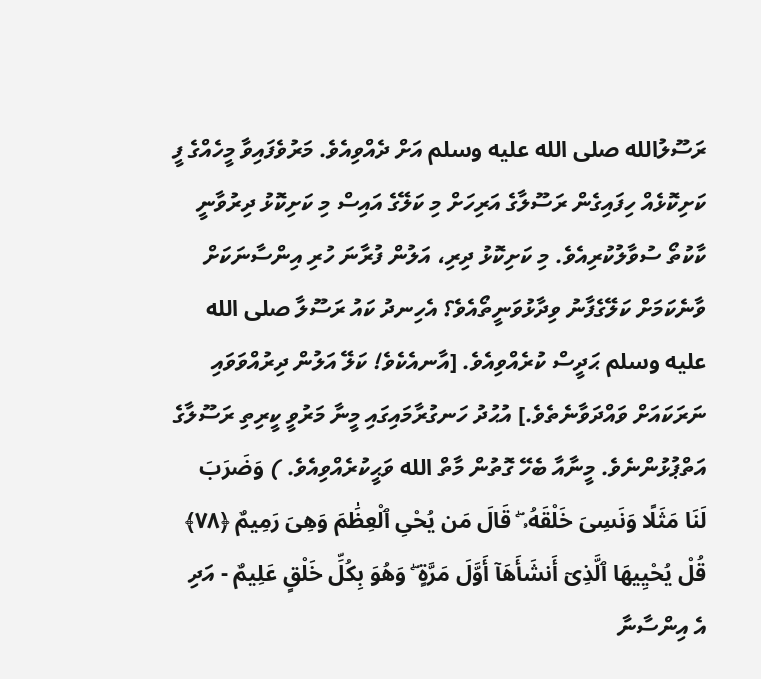ރަސޫލުالله صلى الله عليه وسلم އަށް ދެއްވިއެވެ. މަރުވެފައިވާ މީހެއްގެ ފީ ކަށިކޮޅެއް ހިފައިގެން ރަސޫލާގެ އަރިހަށް މި ކަލޭގެ އައިސް މި ކަށިކޮޅު ދިރުވާނީ ކާކުތޯ ސުވާލުކުރިއެވެ. މި ކަށިކޮޅު ދިރި، އަލުން ފުރާނަ ހުރި އިންސާނަކަށް ވާނެކަމަށް ކަލޭގެފާނު ވިދާޅުވަނީތޯއެވެ؟ އެހިނދު ކައު ރަސޫލާ صلى الله عليه وسلم ޙަދީސް ކުރެއްވިއެވެ. [އާނއެކެވެ! ކަލޭ އަލުން ދިރުއްވަވައި ނަރަކައަށް ވައްދަވާނެތެވެ.] އުޙުދު ހަނގުރާމައިގައި މީނާ މަރުވީ ކީރިތި ރަސޫލާގެ އަތްޕުޅުންނެވެ. މީނާއާ ބެހޭ ގޮތުން މާތް الله ވަޙީކުރެއްވިއެވެ. ) وَضَرَبَ لَنَا مَثَلًا وَنَسِىَ خَلْقَهُۥ ۖ قَالَ مَن يُحْىِ ٱلْعِظَٰمَ وَهِىَ رَمِيمٌ ﴿٧٨﴾ قُلْ يُحْيِيهَا ٱلَّذِىٓ أَنشَأَهَآ أَوَّلَ مَرَّةٍ ۖ وَهُوَ بِكُلِّ خَلْقٍ عَلِيمٌ - އަދި އެ އިންސާނާ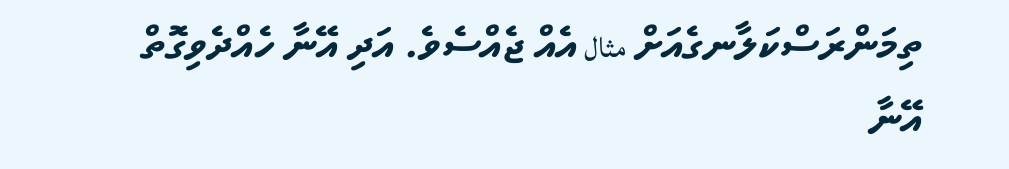ތިމަންރަސްކަލާނގެއަށް مثال އެއް ޖެއްސެވެ. އަދި އޭނާ ހެއްދެވިގޮތް އޭނާ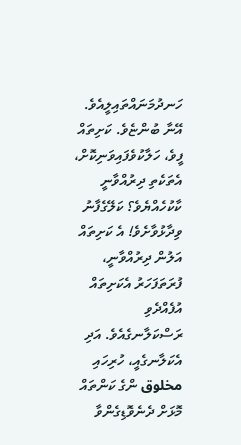ހަނދުމަނައްތައިލީއެވެ. އޭނާ ބުންޏެވެ. ކަށިތައް ފީވެ، ހަލާކުވެފައިވަނިކޮށް، އެތަކެތި ދިރުއްވާނީ ކާކުހެއްޔެވެ؟ ކަލޭގެފާނު ވިދާޅުވާށެވެ! އެ ކަށިތައް އަލުން ދިރުއްވާނީ، ފުރަތަފަހަރު އެކަށިތައް އުފެއްދެވި ރަސްކަލާނގެއެވެ. އަދި އެކަލާނގެއީ، ހުރިހައި مخلوق ންގެ ކަންތައް މޮޅަށް ދެނެވޮޑިގެންވާ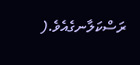ރަސްކަލާނގެއެވެ.(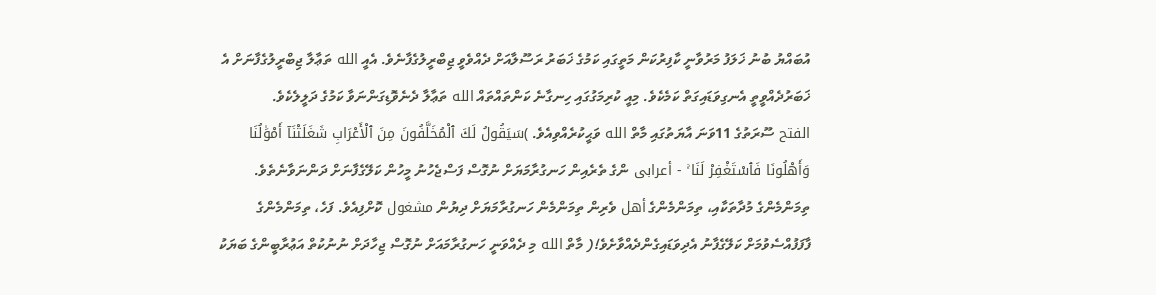އުބައްޔު ބުނު ޚަލަފު މަރުވާނީ ކާފިރުކަން މަތީގައި ކަމުގެ ޚަބަރު ރަސޫލާއަށް ދެއްވެވީ ޖިބްރީލުގެފާނެވެ. އެއީ الله ތަޢާލާ ޖިބްރީލުގެފާނަށް އެ ޚަބަރުދެއްވީތީ އެނގިވަޑައިގަތް ކަމެކެވެ. މިއީ ކުރިމަގުގައި ހިނގާނެ ކަންތައްތައް الله ތަޢާލާ ދެނެވޮޑިގަންނަވާ ކަމުގެ ދަލީލެކެވެ.
الفتح ސޫރަތުގެ 11ވަނަ އާޔަތުގައި މާތް الله ވަޙީކުރެއްވިއެވެ. )سَيَقُولُ لَكَ ٱلْمُخَلَّفُونَ مِنَ ٱلْأَعْرَابِ شَغَلَتْنَآ أَمْوَٰلُنَا وَأَهْلُونَا فَٱسْتَغْفِرْ لَنَا ۚ - أعرابى ންގެ ތެރެއިން ހަނގުރާމަޔަށް ނުގޮސް ފަސްޖެހުނު މީހުން ކަލޭގެފާނަށް ދަންނަވާނެތެވެ. ތިމަންމެންގެ މުދާތަކާއި، ތިމަންމެންގެ أهل ވެރިން ތިމަންމެން ހަނގުރާމަޔަށް ދިޔުން مشغول ކޮށްފިއެވެ. ފަހެ، ތިމަންމެންގެ ފާފަފުއްސެވުމަށް ކަލޭގެފާނު އެދިވަޑައިގެންދެއްވާށެވެ!( މާތް الله މި ދެއްވަނީ ހަނގުރާމައަށް ނުގޮސް ޖިހާދަށް ނުނުކުތް އަޢުރާބީންގެ ބަޔަކު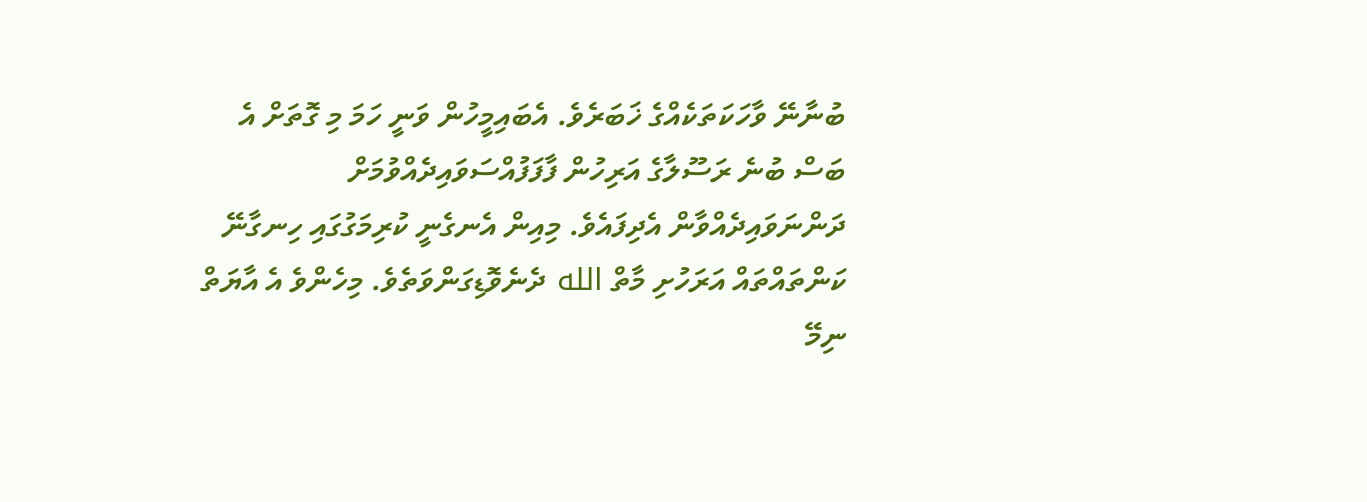ބުނާނޭ ވާހަކަތަކެއްގެ ޚަބަރެވެ. އެބައިމީހުން ވަނީ ހަމަ މި ގޮތަށް އެ ބަސް ބުނެ ރަސޫލާގެ އަރިހުން ފާފަފުއްސަވައިދެއްވުމަށް ދަންނަވައިދެއްވާން އެދިފައެވެ. މިއިން އެނގެނީ ކުރިމަގުގައި ހިނގާނޭ ކަންތައްތައް އަރަހުށި މާތް الله ދެނެވޮޑިގަންވަތެވެ. މިހެންވެ އެ އާޔަތް ނިމޭ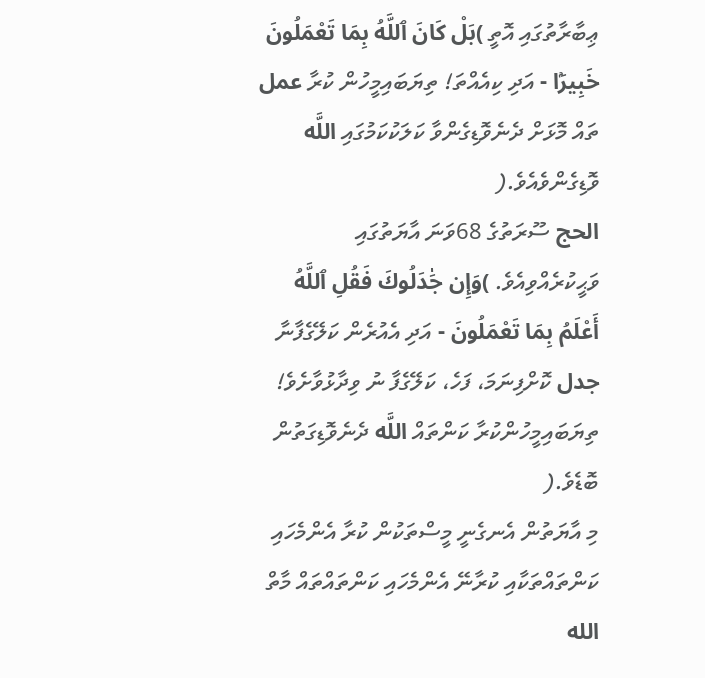ޢިބާރާތުގައި އޮތީ )بَلْ كَانَ ٱللَّهُ بِمَا تَعْمَلُونَ خَبِيرَۢا - އަދި ކިއެއްތަ! ތިޔަބައިމީހުން ކުރާ عمل ތައް މޮޅަށް ދެނެވޮޑިގެންވާ ކަލަކުކަމުގައި اللَّه ވޮޑިގެންވެއެވެ.(
الحج ސޫރަތުގެ 68ވަނަ އާޔަތުގައި ވަޙީކުރެއްވިއެވެ. )وَإِن جَٰدَلُوكَ فَقُلِ ٱللَّهُ أَعْلَمُ بِمَا تَعْمَلُونَ - އަދި އެއުރެން ކަލޭގެފާނާ جدل ކޮށްފިނަމަ، ފަހެ، ކަލޭގެފާ ނު ވިދާޅުވާށެވެ! ތިޔަބައިމީހުންކުރާ ކަންތައް اللَّه ދެނެވޮޑިގަތުން ބޮޑެވެ.(
މި އާޔަތުން އެނގެނީ މީސްތަކުން ކުރާ އެންމެހައި ކަންތައްތަކާއި ކުރާނޭ އެންމެހައި ކަންތައްތައް މާތް الله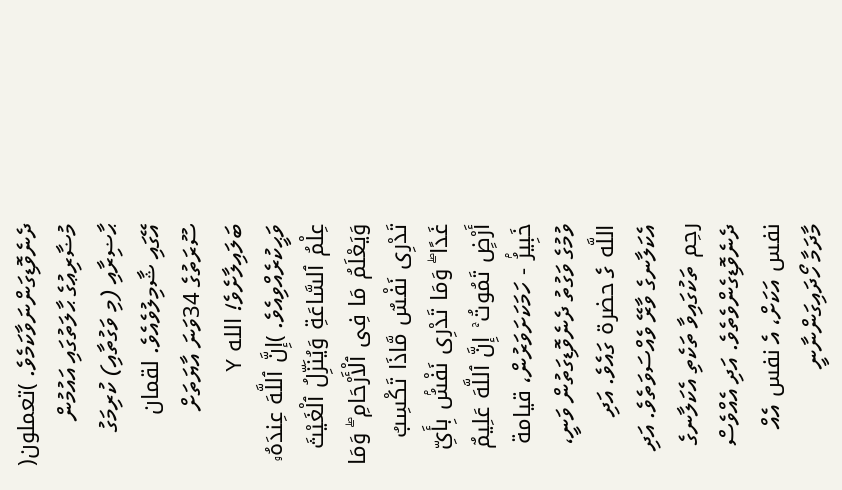ދެނެވޮޑިގަންނަވާކަމެވެ. )تعملون( މުޟާރިޢުގެ ޙާލަތުގައި އައުމުން ޙާޟިރާއި (މި ވަގުތާއި) ކުރިމަގު އޭގައި ޝާމިލުވެއެވެ. لقمان ސޫރަތުގެ 34ވަނަ އާޔަތަށް ބަލައިލާށެވެ! الله Y ވަޙީކުރެއްވިއެވެ. )إِنَّ ٱللَّهَ عِندَهُۥ عِلْمُ ٱلسَّاعَةِ وَيُنَزِّلُ ٱلْغَيْثَ وَيَعْلَمُ مَا فِى ٱلْأَرْحَامِ ۖ وَمَا تَدْرِى نَفْسٌ مَّاذَا تَكْسِبُ غَدًا ۖ وَمَا تَدْرِى نَفْسُۢ بِأَىِّ أَرْضٍ تَمُوتُ ۚ إِنَّ ٱللَّهَ عَلِيمٌ خَبِيرُۢ - ހަމަކަށަވަރުން، قيامة ވުމުގެ ވަގުތު ދެނެވޮޑިގަތުން ވަނީ، اللَّه ގެ حضرة ގައެވެ. އަދި އެކަލާނގެ ވާރޭ ވެއްސަވަތެވެ. އަދި رحِم ތަކުގައިވާ ތަކެތި އެކަލާނގެ ދެނެވޮޑިގެންވެތެވެ. އަދި އެއްވެސް نفس އަކަށް، އެ نفس އެއް މާދަމާ ހޯދައިގަންނާނީ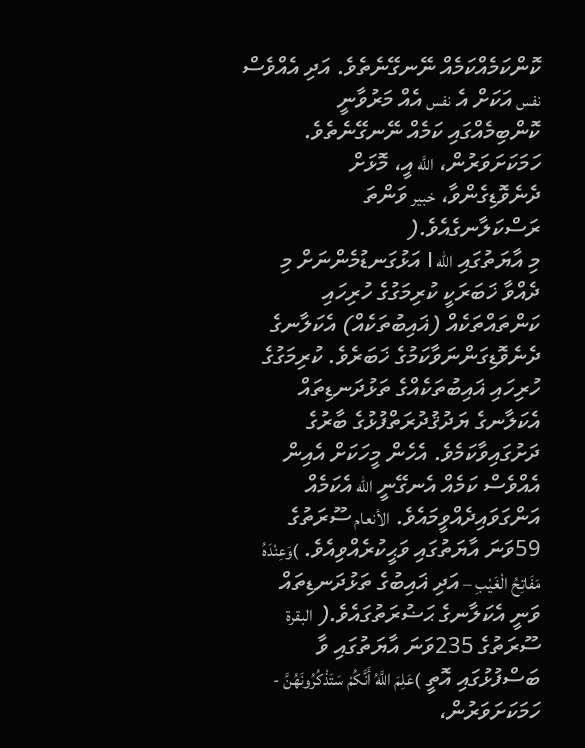ކޮންކަމެއްކަމެއް ނޭނގޭނެތެވެ. އަދި އެއްވެސް نفس އަކަށް އެ نفس އެއް މަރުވާނީ ކޮންބިމެއްގައި ކަމެއް ނޭނގޭނެތެވެ. ހަމަކަށަވަރުން، اللَّه އީ، މޮޅަށް ދެނެވޮޑިގެންވާ، خبير ވަންތަ ރަސްކަލާނގެއެވެ.(
މި އާޔަތުގައި الله I އަޅުގަނޑުމެންނަށް މި ދެއްވާ ޚަބަރަކީ ކުރިމަގުގެ ހުރިހައި ކަންތައްތަކެއް (ޣައިބުތަކެއް) އެކަލާނގެ ދެނެވޮޑިގަންނަވާކަމުގެ ޚަބަރެވެ. ކުރިމަގުގެ ހުރިހައި ޣައިބުތަކެއްގެ ތަޅުދަނޑިތައް އެކަލާނގެ ޔަދުޤުދުރަތްފުޅުގެ ބާރުގެ ދަށުގައިވާކަމެވެ. އެހެން މީހަކަށް އެއިން އެއްވެސް ކަމެއް އެނގޭނީ الله އެކަމެއް އަންގަވައިދެއްވީމައެވެ. الأنعام ސޫރަތުގެ 59ވަނަ އާޔަތުގައި ވަޙީކުރެއްވިއެވެ. )وَعِنْدَهُ مَفَاتِحُ الْغَيْبِ – އަދި ޣައިބުގެ ތަޅުދަނޑިތައް ވަނީ އެކަލާނގެ ޙަޟުރަތުގައެވެ.( البقرة ސޫރަތުގެ 235ވަނަ އާޔަތުގައި ވާ ބަސްފުޅުގައި އޮތީ )عَلِمَ اللَّهُ أَنَّكُمْ سَتَذْكُرُونَهُنَّ - ހަމަކަށަވަރުން،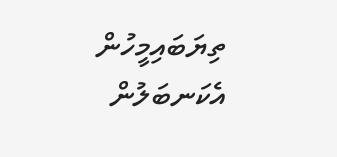ތިޔަބައިމީހުން އެކަނބަލުން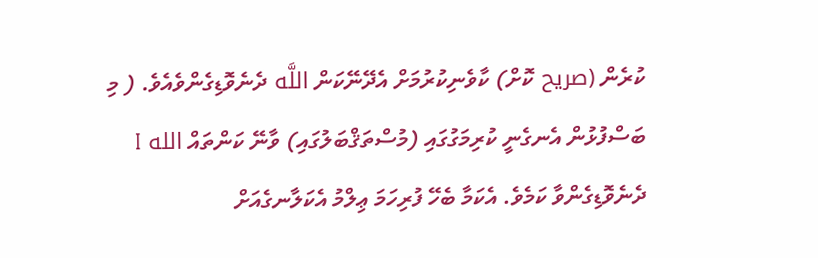ކުރެން (صريح ކޮށް) ކާވެނިކުރުމަށް އެދޭނޭކަން اللَّه ދެނެވޮޑިގެންވެއެވެ. ( މި ބަސްފުޅުން އެނގެނީ ކުރިމަގުގައި (މުސްތަޤްބަލުގައި) ވާނޭ ކަންތައް الله I ދެނެވޮޑިގެންވާ ކަމެވެ. އެކަމާ ބެހޭ ފުރިހަމަ ޢިލްމު އެކަލާނގެއަށް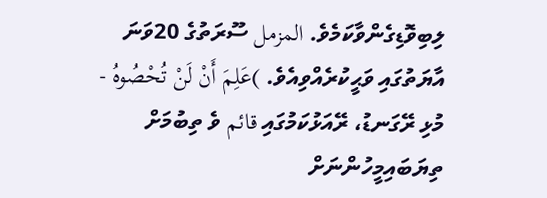ލިބިވޮޑިގެންވާކަމެވެ. المزمل ސޫރަތުގެ 20ވަނަ އާޔަތުގައި ވަޙީކުރެއްވިއެވެ. )عَلِمَ أَنْ لَنْ تُحْصُوهُ - މުޅި ރޭގަނޑު، ރޭއަޅުކަމުގައި قائم ވެ ތިބުމަށް ތިޔަބައިމީހުންނަށް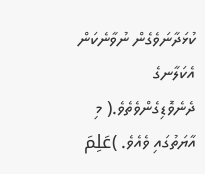ކުޅަދާނަވެގެން ނުވާނެކަން އެކަލާނގެ ދެނެވޮޑިގެންވެތެވެ.( މި އާޔަތުގައި ވެއެވެ. )عَلِمَ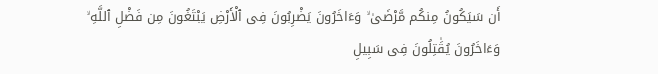أَن سَيَكُونُ مِنكُم مَّرْضَىٰ ۙ وَءَاخَرُونَ يَضْرِبُونَ فِى ٱلْأَرْضِ يَبْتَغُونَ مِن فَضْلِ ٱللَّهِ ۙ وَءَاخَرُونَ يُقَٰتِلُونَ فِى سَبِيلِ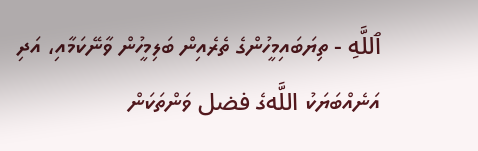ٱللَّهِ - ތިޔަބައިމީހުންގެ ތެރެއިން ބަލިމީހުން ވާނޭކަމާއި، އަދި އަނެއްބަޔަކު اللَّهގެ فضل ވަންތަކަން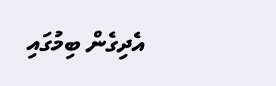އެދިގެން ބިމުގައި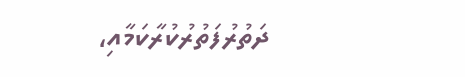ދަތުރުފަތުރުކުރާކަމާއި،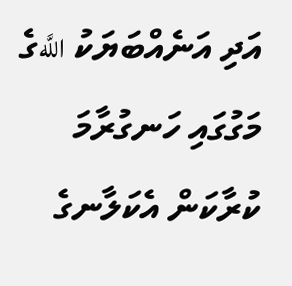އަދި އަނެއްބަޔަކު اللَّهގެ މަގުގައި ހަނގުރާމަ ކުރާކަން އެކަލާނގެ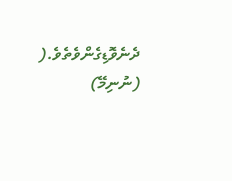ދެނެވޮޑިގެންވެތެވެ.(
(ނުނިމޭ)